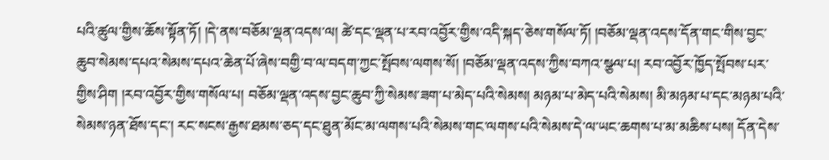པའི་ཚུལ་གྱིས་ཆོས་སྟོན་ཏོ། །དེ་ནས་བཅོམ་ལྡན་འདས་ལ། ཚེ་དང་ལྡན་པ་རབ་འབྱོར་གྱིས་འདི་སྐད་ཅེས་གསོལ་ཏོ། །བཅོམ་ལྡན་འདས་དོན་གང་གིས་བྱང་ཆུབ་སེམས་དཔའ་སེམས་དཔའ་ཆེན་པོ་ཞེས་བགྱི་བ་ལ་བདག་ཀྱང་སྤོབས་ལགས་སོ། །བཅོམ་ལྡན་འདས་ཀྱིས་བཀའ་སྩལ་པ། རབ་འབྱོར་ཁྱོད་སྤོབས་པར་གྱིས་ཤིག །རབ་འབྱོར་གྱིས་གསོལ་པ། བཅོམ་ལྡན་འདས་བྱང་ཆུབ་ཀྱི་སེམས་ཟག་པ་མེད་པའི་སེམས། མཉམ་པ་མེད་པའི་སེམས། མི་མཉམ་པ་དང་མཉམ་པའི་སེམས་ཉན་ཐོས་དང་། རང་སངས་རྒྱས་ཐམས་ཅད་དང་ཐུན་མོང་མ་ལགས་པའི་སེམས་གང་ལགས་པའི་སེམས་དེ་ལ་ཡང་ཆགས་པ་མ་མཆིས་པས། དོན་དེས་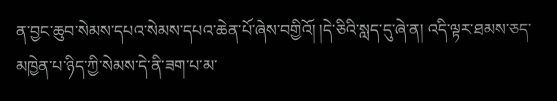ན་བྱང་ཆུབ་སེམས་དཔའ་སེམས་དཔའ་ཆེན་པོ་ཞེས་བགྱིའོ། །དེ་ཅིའི་སླད་དུ་ཞེ་ན། འདི་ལྟར་ཐམས་ཅད་མཁྱེན་པ་ཉིད་ཀྱི་སེམས་དེ་ནི་ཟག་པ་མ་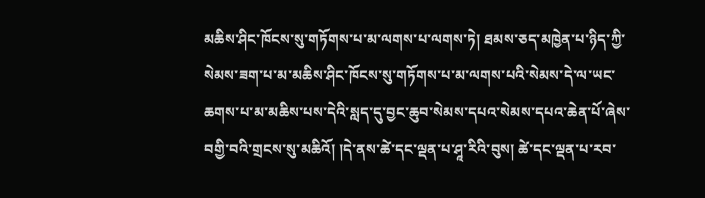མཆིས་ཤིང་ཁོངས་སུ་གཏོགས་པ་མ་ལགས་པ་ལགས་ཏེ། ཐམས་ཅད་མཁྱེན་པ་ཉིད་ཀྱི་སེམས་ཟག་པ་མ་མཆིས་ཤིང་ཁོངས་སུ་གཏོགས་པ་མ་ལགས་པའི་སེམས་དེ་ལ་ཡང་ཆགས་པ་མ་མཆིས་པས་དེའི་སླད་དུ་བྱང་ཆུབ་སེམས་དཔའ་སེམས་དཔའ་ཆེན་པོ་ཞེས་བགྱི་བའི་གྲངས་སུ་མཆིའོ། །དེ་ནས་ཚེ་དང་ལྡན་པ་ཤཱ་རིའི་བུས། ཚེ་དང་ལྡན་པ་རབ་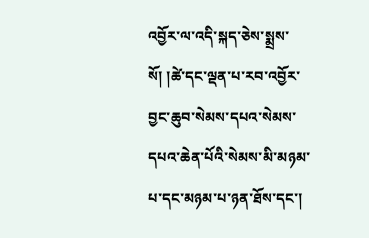འབྱོར་ལ་འདི་སྐད་ཅེས་སྨྲས་སོ། །ཚེ་དང་ལྡན་པ་རབ་འབྱོར་བྱང་ཆུབ་སེམས་དཔའ་སེམས་དཔའ་ཆེན་པོའི་སེམས་མི་མཉམ་པ་དང་མཉམ་པ་ཉན་ཐོས་དང་།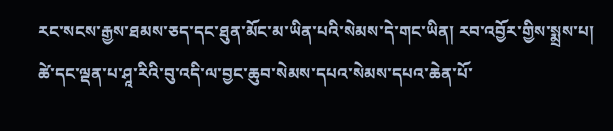རང་སངས་རྒྱས་ཐམས་ཅད་དང་ཐུན་མོང་མ་ཡིན་པའི་སེམས་དེ་གང་ཡིན། རབ་འབྱོར་གྱིས་སྨྲས་པ། ཚེ་དང་ལྡན་པ་ཤཱ་རིའི་བུ་འདི་ལ་བྱང་ཆུབ་སེམས་དཔའ་སེམས་དཔའ་ཆེན་པོ་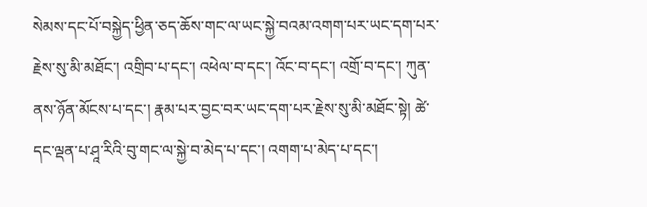སེམས་དང་པོ་བསྐྱེད་ཕྱིན་ཅད་ཆོས་གང་ལ་ཡང་སྐྱེ་བའམ་འགག་པར་ཡང་དག་པར་རྗེས་སུ་མི་མཐོང་། འགྲིབ་པ་དང་། འཕེལ་བ་དང་། འོང་བ་དང་། འགྲོ་བ་དང་། ཀུན་ནས་ཉོན་མོངས་པ་དང་། རྣམ་པར་བྱང་བར་ཡང་དག་པར་རྗེས་སུ་མི་མཐོང་སྟེ། ཚེ་དང་ལྡན་པ་ཤཱ་རིའི་བུ་གང་ལ་སྐྱེ་བ་མེད་པ་དང་། འགག་པ་མེད་པ་དང་།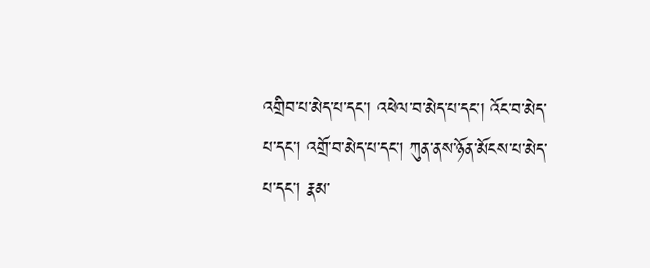འགྲིབ་པ་མེད་པ་དང་། འཕེལ་བ་མེད་པ་དང་། འོང་བ་མེད་པ་དང་། འགྲོ་བ་མེད་པ་དང་། ཀུན་ནས་ཉོན་མོངས་པ་མེད་པ་དང་། རྣམ་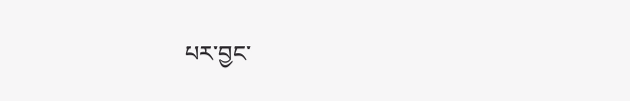པར་བྱང་